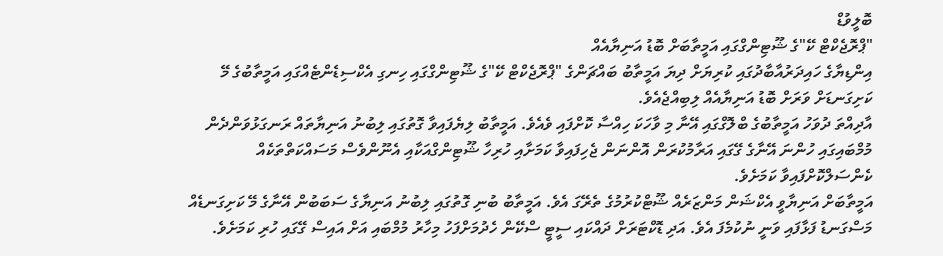ބޮލީވުޑް
"ޕްރޮޖެކްޓް ކޭ"ގެ ޝޫޓިންގްގައި އަމީތާބަށް ބޮޑު އަނިޔާއެއް
އިންޑިޔާގެ ހައިދަރުއާބާދުގައި ކުރިޔަށް ދިޔަ އަމީތާބު ބައްޗަންގެ "ޕްރޮޖެކްޓް ކޭ"ގެ ޝޫޓިންގްގައި ހިނގި އެކްސިޑެންޓެއްގައި އަމީތާބުގެ މޭ ކަށިގަނޑަށް ވަރަށް ބޮޑު އަނިޔާއެއް ލިބިއްޖެއެވެ.
އާދިއްތަ ދުވަހު އަމީތާބުގެ ބްލޮގްގައި އޭނާ މި ވާހަކަ ހިއްސާ ކޮށްފައި ވެއެވެ. އަމީތާބު ލިޔެފައިވާ ގޮތުގައި ލިބުނު އަނިޔާތައް ރަނގަޅުވަންދެން މުމްބައިގައި ހުންނަ އޭނާގެ ގޭގައި އަރާމުކުރަން އޮންނަން ޖެހިފައިވާ ކަމަށާއި ހުރިހާ ޝޫޓިންގްއަކާއި އެނޫންވެސް މަސައްކަތްތަކެއް ކެންސަލްކޮށްފައިވާ ކަމަށެވެ.
އަމީތާބަށް އަނިޔާވީ އެކްޝަން މަންޒަރެއް ޝޫޓްކުރުމުގެ ތެރޭގަ އެވެ. އަމީތާބު ބުނި ގޮތުގައި ލިބުނު އަނިޔާގެ ސަބަބުން އޭނާގެ މޭ ކަށިގަނޑެއް މަސްގަނޑު ފަޅާފައި ވަނީ ނުކުމެފަ އެވެ. އަދި ޑޮކްޓަރަށް ދައްކައި ސީޓީ ސްކޭން ހެދުމަށްފަހު މިހާރު މުމްބައި އަށް އައިސް ގޭގައި ހުރި ކަމަށެވެ.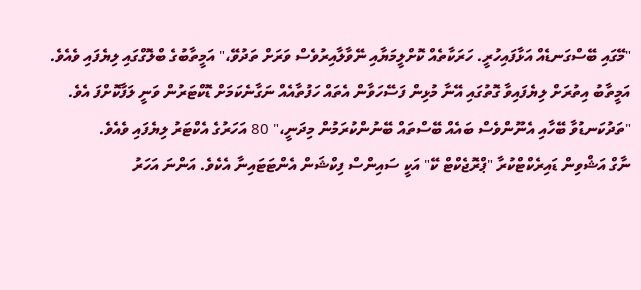"މޭގައި ބޭސްގަނޑެއް އަޅާފައިހުރީ. ހަރަކާތެއް ކޮށްލީމަޔާއި ނޭވާލާއިރުވެސް ވަރަށް ތަދުވޭ،" އަމީތާބުގެ ބްލޮގްގައި ލިޔެފައި ވެއެވެ.
އަމީތާބު އިތުރަށް ލިޔެފައިވާ ގޮތުގައި އޭނާ މުޅިން ފަސޭހަވާން އެތައް ހަފުތާއެއް ނަގާނެކަމަށް ޑޮކްޓަރުން ވަނީ ލަފާކޮށްފަ އެވެ.
"ތަދުކަނޑުވާ ބޭހާއި އެނޫންވެސް ބައެއް ބޭސްތައް ބޭނުންކުރަމުން މިދަނީ،" 80 އަހަރުގެ އެކްޓަރު ލިޔެފައި ވެއެވެ.
ނާގް އަޝްވިން ޑައިރެކްޓްކުރާ "ޕްރޮޖެކްޓް ކޭ" އަކީ ސައިންސް ފިކްޝަން އެންޓަޓައިނާ އެކެވެ. އަންނަ އަހަރު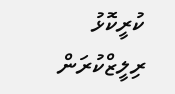ކުރީކޮޅު ރިލީޒްކުރަން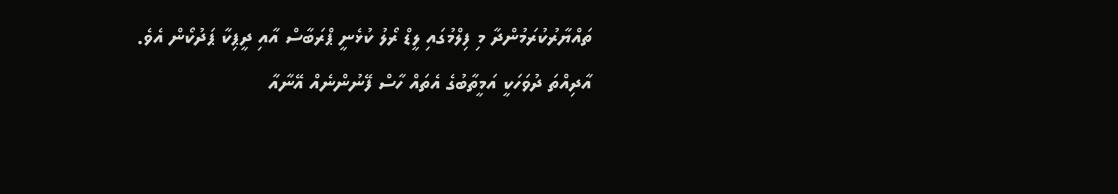ތައްޔާރުކުރަމުންދާ މި ފިލްމުގައި ލީޑް ރޯލު ކުޅެނީ ޕްރަބާސް އާއި ދީޕިކާ ޕަދުކޯން އެވެ.
އާދިއްތަ ދުވަހަކީ އަމީތާބުގެ އެތައް ހާސް ފޭނުންނެއް އޭނާއާ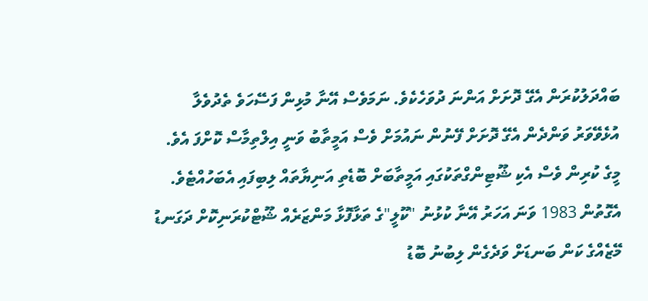ބައްދަލުކުރަން އެގޭ ދޮށަށް އަންނަ ދުވަހެކެވެ. ނަމަވެސް އޭނާ މުޅިން ފަސޭހަވެ ތެދުވެލާ އުޅެވޭވަރު ވަންދެން އެގޭ ދޮށަށް ފޭނުން ނައުމަށް ވެސް އަމީތާބު ވަނީ އިލްތިމާސް ކޮށްފަ އެވެ.
މީގެ ކުރިން ވެސް އެކި ޝޫޓިންގްތަކުގައި އަމީތާބަށް ބޮޑެތި އަނިޔާތައް ލިބިފައި އެބަހުއްޓެވެ. އެގޮތުން 1983 ވަނަ އަހަރު އޭނާ ކުޅުނު "ކޫލީ"ގެ ތަޅާފޮޅާ މަންޒަރެއް ޝޫޓްކުރަނިކޮށް ދަގަނޑު މޭޒެއްގެ ކަން ބަނޑަށް ވަދެގެން ލިބުނު ބޮޑު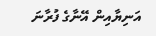އަނިޔާއިން އޭނާގެ ފުރާނަ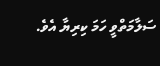ސަލާމަތްވީ ހަމަ ކިރިޔާ އެވެ.